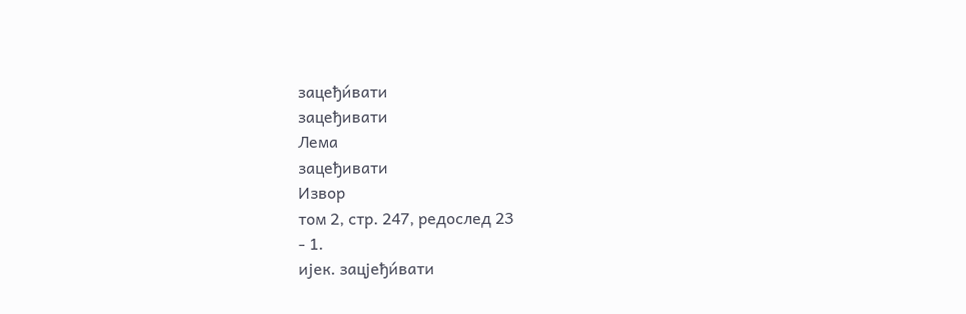зацеђи́вати
зацеђивати
Лема
зацеђивати
Извор
том 2, стр. 247, редослед 23
- 1.
ијек. зацјеђи́вати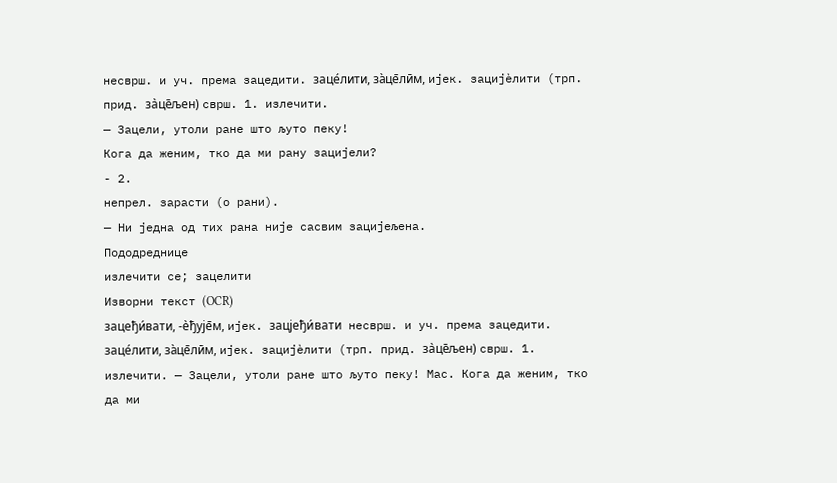несврш. и уч. према зацедити. заце́лити, за̀це̄лӣм, ијек. зацијѐлити (трп. прид. за̀це̄љен) сврш. 1. излечити.
— Зацели, утоли ране што љуто пеку!
Кога да женим, тко да ми рану зацијели?
- 2.
непрел. зарасти (о рани).
— Ни једна од тих рана није сасвим зацијељена.
Пододреднице
излечити се; зацелити
Изворни текст (OCR)
зацеђи́вати, -ѐђује̄м, ијек. зацјеђи́вати несврш. и уч. према зацедити. заце́лити, за̀це̄лӣм, ијек. зацијѐлити (трп. прид. за̀це̄љен) сврш. 1. излечити. — Зацели, утоли ране што љуто пеку! Мас. Кога да женим, тко да ми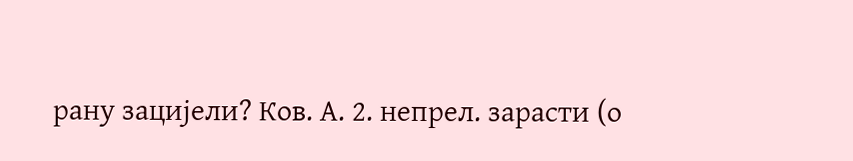рану зацијели? Ков. А. 2. непрел. зарасти (о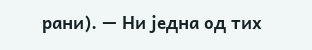рани). — Ни једна од тих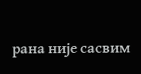рана није сасвим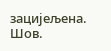зацијељена. Шов.